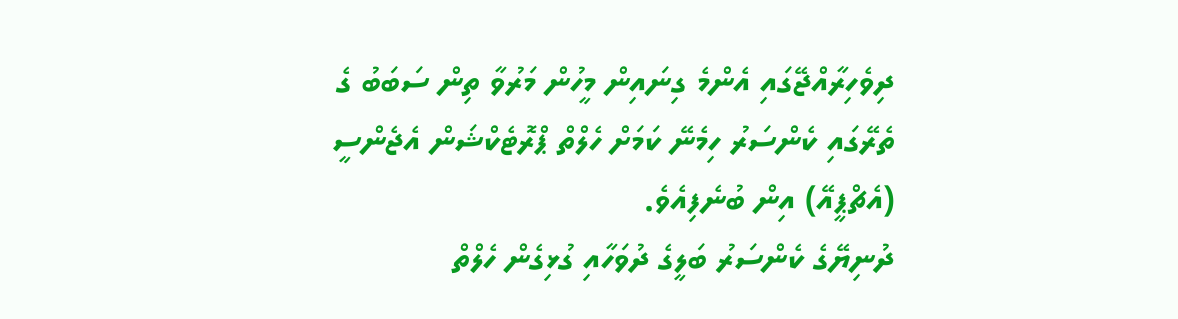ދިވެހިރާއްޖޭގައި އެންމެ ގިނައިން މީހުން މަރުވާ ތިން ސަބަބު ގެ ތެރޭގައި ކެންސަރު ހިމެނޭ ކަމަށް ހެލްތް ޕްރޮޓެކްޝަން އެޖެންސީ (އެޗްޕީއޭ) އިން ބުނެފިއެވެ.
ދުނިޔޭގެ ކެންސަރު ބަލީގެ ދުވަހާއި ގުޅިގެން ހެލްތް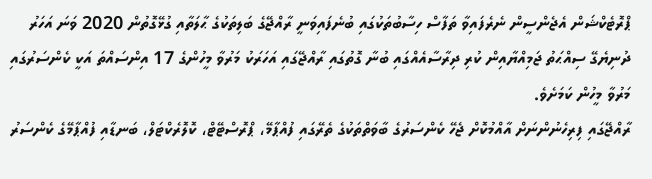ޕްރޮޓެކްޝަން އެޖެންސީން ނެރެފައިވާ ތަފާސް ހިސާބުތަކުގައި ބުނެފައިވަނީ ރާއްޖޭގެ ބަލިތަކުގެ ޙާލަތާއި ގުޅޭގޮތުން 2020 ވަނަ އަހަރު ދުނިޔެގޭ ސިއްޙަތު ޖަމިއްޔާއިން ކުރި ދިރާސާއެއްގައި ބުނާ ގޮތުގައި ރާއްޖޭގައި އަހަރަކު މަރުވާ މީހުންގެ 17 އިންސައްތަ އަކީ ކެންސަރުގައި މަރުވާ މީހުން ކަމަށެވެ.
ރާއްޖޭގައި ފިރިހެނުންނަށް އާއްމުކޮށް ޖެހޭ ކެންސަރުގެ ބާވަތްތަކުގެ ތެރޭގައި ފުއްޕާމޭ، ޕްރޮސްޓޭޓް، ކޮލޮރެކްޓަލް، ބަނޑާއި ފުއްޕާމޭގެ ކެންސަރު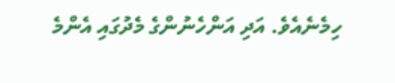ހިމެނެއެވެ. އަދި އަންހެނުންގެ މެދުގައި އެންމެ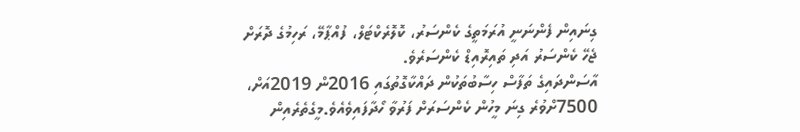ގިނައިން ފެންނަނީ އުރަމަތީގެ ކެންސަރު، ކޮލޮރެކްޓަލް، ފުއްޕާމޭ، ރަހިމުގެ ދޮރަށް ޖެހޭ ކެންސަރު އަދި ތައިރޮއިޑް ކެންސަރެވެ.
އާސަންދައިގެ ތަފާސް ހިސާބުތަކުން ދައްކާގޮތުގައި 2016ން 2019އަށް، 7500ށްވުރެ ގިނަ މީހުން ކެންސަރަށް ފަރުވާ ހޯދާފައިވެއެވެ.މީގެތެރެއިން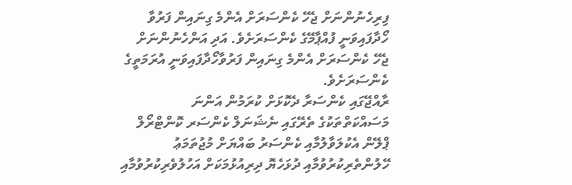ފިރިހެނުންނަށް ޖެހޭ ކެންސަރަށް އެންމެ ގިނައިން ފަރުވާ ހޯދާފައިވަނީ ފުއްޕާމޭގެ ކެންސަރަށެވެ. އަދި އަންހެނުންނަށް ޖެހޭ ކެންސަރަށް އެންމެ ގިނައިން ފަރުވާހޯދާފައިވަނީ އުރަމަތީގެ ކެންސަރަށެވެ.
ރާއްޖޭގައި ކެންސަރާ ދެކޮޅަށް ކުރަމުން އަންނަ މަސައްކަތްތަކުގެ ތެރޭގައި ނެޝަނަލް ކެންސަރ ކޮންޓްރޯލް ޕްލޭން އެކުލަވާލުމާއި ކެންސަރު ބައްޔަށް މުޖުތަމަޢު ހޭލުންތެރިކުރުވުމާއި ދުޅަހެޔޮ ދިރިއުޅުމަކަށް އަހުލުވެރިކުރުވުމާއި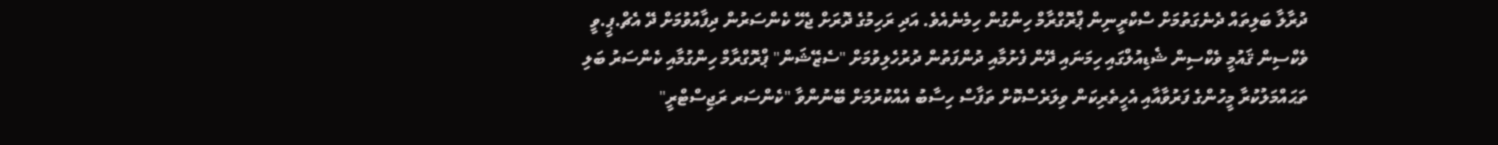ދުރާލާ ބަލިތައް ދެނެގަތުމަށް ސްކްރީނިން ޕްރޮގްރާމް ހިންގުން ހިމެނެއެވެ. އަދި ރަހިމުގެ ދޮރަށް ޖެހޭ ކެންސަރުން ދިފާއުވުމަށް ދޭ އެޗް.ޕީ.ވީ ވެކްސިން ޤައުމީ ވެކްސިން ޝެޑިއުލްގައި ހިމަނައި ދޭން ފެށުމާއި ދުންފަތުން ދުރުހެލިވުމަށް "ސެޒޭޝަން" ޕްރޮގްރާމް ހިންގުމާއި ކެންސަރު ބަލި ތަޙައްމަލުކުރާ މީހުންގެ ފަރުވާއާއި އެހީތެރިކަން ވިލަރެސްކޮށް ތަފާސް ހިސާބު އެއްކުރުމަށް ބޭނުންވާ "ކެންސަރ ރަޖިސްޓްރީ"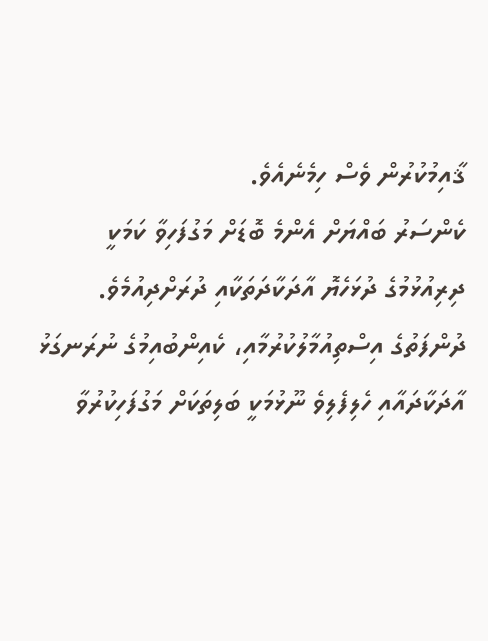ޤާއިމުކުރުން ވެސް ހިމެނެއެވެ.
ކެންސަރު ބައްޔަށް އެންމެ ބޮޑަށް މަގުފަހިވާ ކަމަކީ ދިރިއުޅުމުގެ ދުޅަހެޔޮ އާދަކާދަތަކާއި ދުރަށްދިއުމެވެ. ދުންފަތުގެ އިސްތިއުމާލުކުރުމާއި، ކެއިންބުއިމުގެ ނުރަނގަޅު އާދަކާދައާއި ހެލިފެލިވެ ނޫޅުމަކީ ބަލިތަކަށް މަގުފަހިކުރުވާ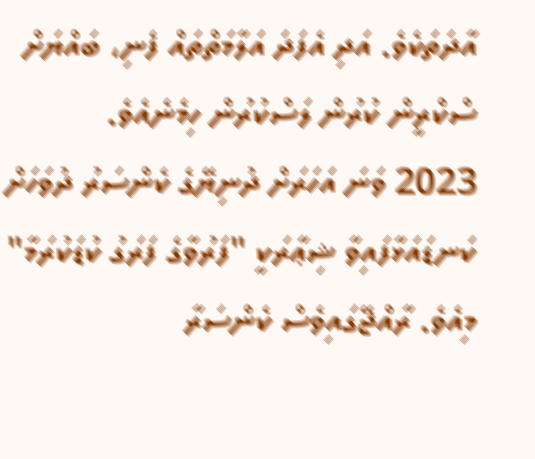އާދަތަކެވެ. އަދި އެފަދަ އަލާމަތްތައް ފެނި، ބައްޔަށް ސްކްރީން ކުރުން ލަސްކުރުން ހިމެނެއެވެ.
2023 ވަނަ އަހަރަށް ދުނިޔޭގެ ކެންސަރު ދުވަހަށް ކަނޑައަޅާފައިވާ ޝިޢާރަކީ "ފަރުވާގެ ފަރަގު ކުޑަކުރަމާ" މިއެވެ. ރާއްޖޭގައިވެސް ކެންސަރާ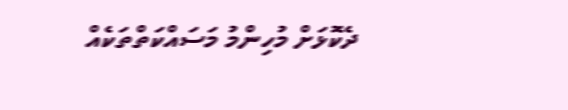ދެކޮޅަށް މުހިންމު މަސައްކަތްތަކެއް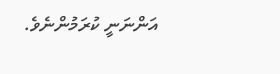އަންނަނީ ކުރަމުންނެވެ.